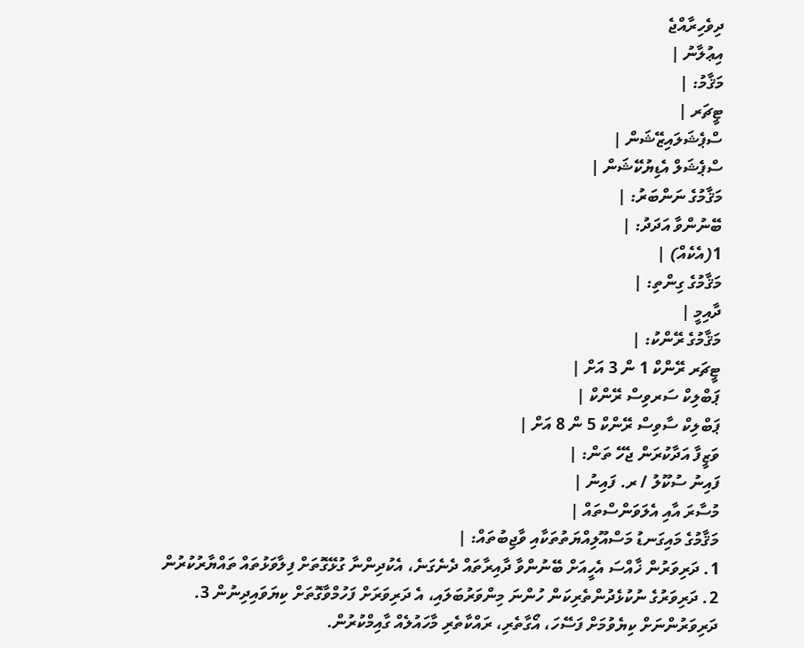ދިވެހިރާއްޖެ
އިޢުލާނު |
މަޤާމު: |
ޓީޗަރ |
ސްޕެޝަލައިޒޭޝަން |
ސްޕެޝަލް އެޑިޔުކޭޝަން |
މަޤާމުގެ ނަންބަރު: |
ބޭނުންވާ އަދަދު: |
1(އެކެއް) |
މަޤާމުގެ ގިންތި: |
ދާއިމީ |
މަޤާމުގެ ރޭންކު: |
ޓީޗަރ ރޭންކް 1 ން 3 އަށް |
ޕަބްލިކް ސަރވިސް ރޭންކް |
ޕަބްލިކް ސާވިސް ރޭންކް 5 ން 8 އަށް |
ވަޒީފާ އަދާކުރަން ޖެހޭ ތަން: |
ފައިނު ސުކޫލު / ރ. ފައިނު |
މުސާރަ އާއި އެލަވަންސްތައް |
މަޤާމުގެ މައިގަނޑު މަސްއޫލިއްޔަތުތަކާއި ވާޖިބުތައް: |
1. ދަރިވަރުން ޚާއްސަ އެހީއަށް ބޭނުންވާ ދާއިރާތައް ދެނެގަނެ، އެކުދިންނާ ގުޅޭގޮތަށް ފިލާވަޅުތައް ތައްޔާރުކުރުން 2. ދަރިވަރުގެ ނުކުޅެދުންތެރިކަން ހުންނަ މިންވަރުބަލައި، އެ ދަރިވަރަށް ފަހުމްވާގޮތަށް ކިޔަވައިދިނުން 3. ދަރިވަރުންނަށް ކިޔެވުމަށް ފަސޭހަ، އޯގާތެރި، ރައްކާތެރި މާހައުލެއް ގާއިމްކުރުން.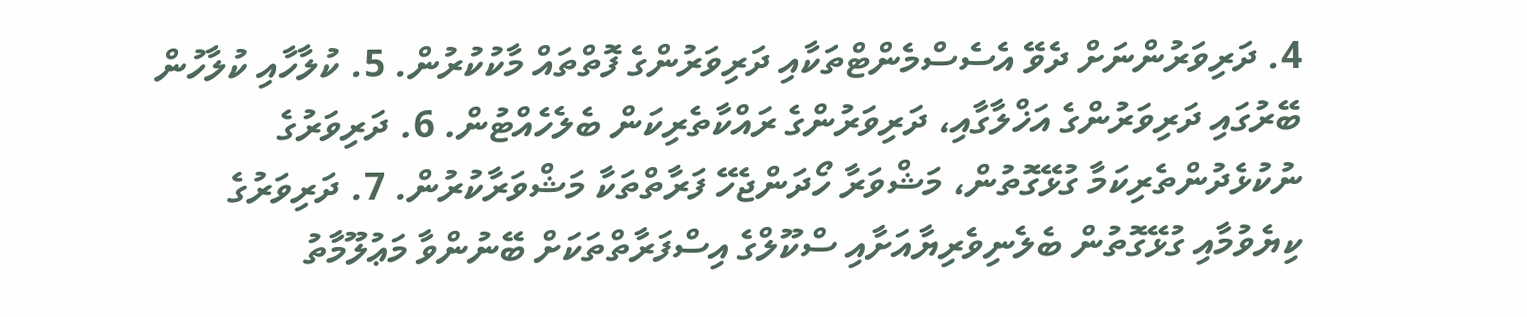4. ދަރިވަރުންނަށް ދެވޭ އެސެސްމެންޓްތަކާއި ދަރިވަރުންގެ ފޮތްތައް މާކުކުރުން. 5. ކުލާހާއި ކުލާހުން ބޭރުގައި ދަރިވަރުންގެ އަޚްލާގާއި، ދަރިވަރުންގެ ރައްކާތެރިކަން ބެލެހެއްޓުން. 6. ދަރިވަރުގެ ނުކުޅެދުންތެރިކަމާ ގުޅޭގޮތުން، މަޝްވަރާ ހޯދަންޖެހޭ ފަރާތްތަކާ މަޝްވަރާކުރުން. 7. ދަރިވަރުގެ ކިޔެވުމާއި ގުޅޭގޮތުން ބެލެނިވެރިޔާއަށާއި ސްކޫލްގެ އިސްފަރާތްތަކަށް ބޭނުންވާ މަޢުލޫމާތު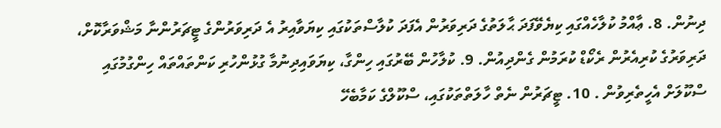ދިނުން. 8. ޢާއްމު ކުލާހެއްގައި ކިޔެވޭފަދަ ޙާލަތުގެ ދަރިވަރުން އެފަދަ ކުލާސްތަކުގައި ކިޔަވާއިރު އެ ދަރިވަރުންގެ ޓީޗަރުންނާ މަޝްވަރާކޮށް، ދަރިވަރުގެ ކުރިއެރުން ރެކޯޑް ކުރަމުން ގެންދިއުން. 9. ކުލާހުން ބޭރުގައި ހިންގާ، ކިޔަވައިދިނުމާ ގުޅުންހުރި ކަންތައްތައް ހިންގުމުގައި ސްކޫލަށް އެހީތެރިވުން . 10. ޓީޗަރުން ނެތް ހާލަތްތަކުގައި، ސްކޫލްގެ ކަމާބެހޭ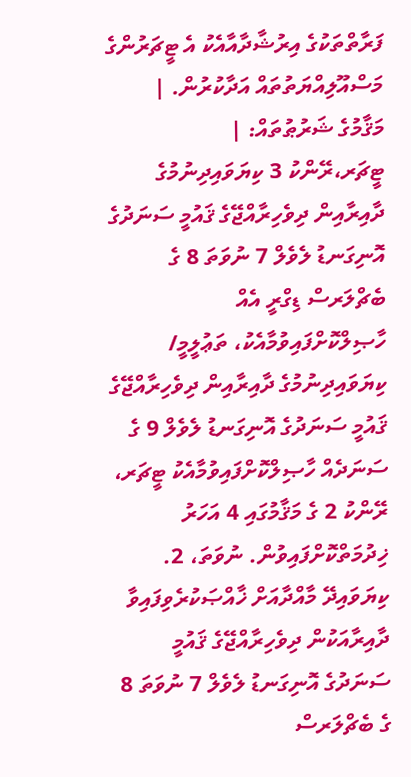ފަރާތްތަކުގެ އިރުޝާދާއާއެކު އެ ޓީޗަރުންގެ މަސްއޫލިއްޔަތުތައް އަދާކުރުން. |
މަޤާމުގެ ޝަރުޠުތައް: |
ޓީޗަރ،ރޭންކު 3 ކިޔަވައިދިނުމުގެ ދާއިރާއިން ދިވެހިރާއްޖޭގެ ޤައުމީ ސަނަދުގެ އޮނިގަނޑު ލެވެލް 7 ނުވަތަ 8 ގެ ބެޗްލަރސް ޑިގްރީ އެއް ހާޞިލްކޮށްފައިވުމާއެކު، ތަޢުލީމީ/ ކިޔަވައިދިނުމުގެ ދާއިރާއިން ދިވެހިރާއްޖޭގެ ޤައުމީ ސަނަދުގެ އޮނިގަނޑު ލެވެލް 9 ގެ ސަނަދެއް ހާޞިލްކޮށްފައިވުމާއެކު ޓީޗަރ، ރޭންކު 2 ގެ މަޤާމުގައި 4 އަހަރު ޚިދުމަތްކޮށްފައިވުން. ނުވަތަ، 2. ކިޔަވައިދޭ މާއްދާއަށް ޚާއްޞަކުރެވިފައިވާ ދާއިރާއަކުން ދިވެހިރާއްޖޭގެ ޤައުމީ ސަނަދުގެ އޮނިގަނޑު ލެވެލް 7 ނުވަތަ 8 ގެ ބެޗްލަރސް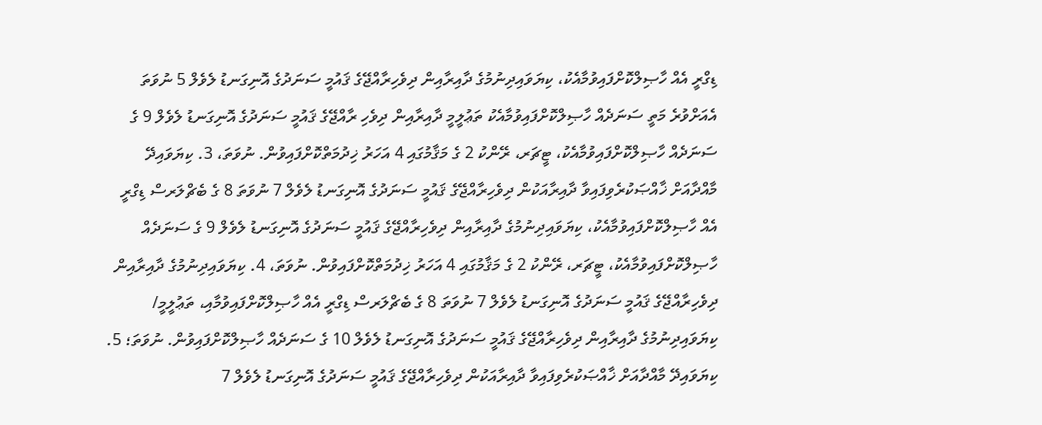ޑިގްރީ އެއް ހާޞިލްކޮށްފައިވުމާއެކު، ކިޔަވައިދިނުމުގެ ދާއިރާއިން ދިވެހިރާއްޖޭގެ ޤައުމީ ސަނަދުގެ އޮނިގަނޑު ލެވެލް 5 ނުވަތަ އެއަށްވުރެ މަތީ ސަނަދެއް ހާޞިލްކޮށްފައިވުމާއެކު ތަޢުލީމީ ދާއިރާއިން ދިވެހި ރާއްޖޭގެ ޤައުމީ ސަނަދުގެ އޮނިގަނޑު ލެވެލް 9 ގެ ސަނަދެއް ހާޞިލްކޮށްފައިވުމާއެކު، ޓީޗަރ، ރޭންކު 2 ގެ މަޤާމުގައި 4 އަހަރު ޚިދުމަތްކޮށްފައިވުން. ނުވަތަ، 3. ކިޔަވައިދޭ މާއްދާއަށް ޚާއްޞަކުރެވިފައިވާ ދާއިރާއަކުން ދިވެހިރާއްޖޭގެ ޤައުމީ ސަނަދުގެ އޮނިގަނޑު ލެވެލް 7 ނުވަތަ 8 ގެ ބެޗްލަރސް ޑިގްރީ އެއް ހާޞިލްކޮށްފައިވުމާއެކު، ކިޔަވައިދިނުމުގެ ދާއިރާއިން ދިވެހިރާއްޖޭގެ ޤައުމީ ސަނަދުގެ އޮނިގަނޑު ލެވެލް 9 ގެ ސަނަދެއް ހާޞިލްކޮށްފައިވުމާއެކު، ޓީޗަރ، ރޭންކު 2 ގެ މަޤާމުގައި 4 އަހަރު ޚިދުމަތްކޮށްފައިވުން. ނުވަތަ، 4. ކިޔަވައިދިނުމުގެ ދާއިރާއިން ދިވެހިރާއްޖޭގެ ޤައުމީ ސަނަދުގެ އޮނިގަނޑު ލެވެލް 7 ނުވަތަ 8 ގެ ބެޗްލަރސް ޑިގްރީ އެއް ހާޞިލްކޮށްފައިވުމާއި، ތަޢުލީމީ/ ކިޔަވައިދިނުމުގެ ދާއިރާއިން ދިވެހިރާއްޖޭގެ ޤައުމީ ސަނަދުގެ އޮނިގަނޑު ލެވެލް 10 ގެ ސަނަދެއް ހާޞިލްކޮށްފައިވުން. ނުވަތަ؛ 5. ކިޔަވައިދޭ މާއްދާއަށް ޚާއްޞަކުރެވިފައިވާ ދާއިރާއަކުން ދިވެހިރާއްޖޭގެ ޤައުމީ ސަނަދުގެ އޮނިގަނޑު ލެވެލް 7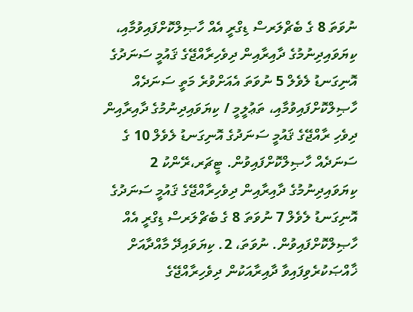ނުވަތަ 8 ގެ ބެޗްލަރސް ޑިގްރީ އެއް ހާޞިލްކޮށްފައިވުމާއި، ކިޔަވައިދިނުމުގެ ދާއިރާއިން ދިވެހިރާއްޖޭގެ ޤައުމީ ސަނަދުގެ އޮނިގަނޑު ލެވެލް 5 ނުވަތަ އެއަށްވުރެ މަތީ ސަނަދެއް ހާޞިލްކޮށްފައިވުމާއި، ތަޢުލީމީ / ކިޔަވައިދިނުމުގެ ދާއިރާއިން ދިވެހި ރާއްޖޭގެ ޤައުމީ ސަނަދުގެ އޮނިގަނޑު ލެވެލް 10 ގެ ސަނަދެއް ހާޞިލްކޮށްފައިވުން. ޓީޗަރ،ރޭންކު 2 ކިޔަވައިދިނުމުގެ ދާއިރާއިން ދިވެހިރާއްޖޭގެ ޤައުމީ ސަނަދުގެ އޮނިގަނޑު ލެވެލް 7 ނުވަތަ 8 ގެ ބެޗްލަރސް ޑިގްރީ އެއް ހާޞިލްކޮށްފައިވުން. ނުވަތަ، 2. ކިޔަވައިދޭ މާއްދާއަށް ޚާއްޞަކުރެވިފައިވާ ދާއިރާއަކުން ދިވެހިރާއްޖޭގެ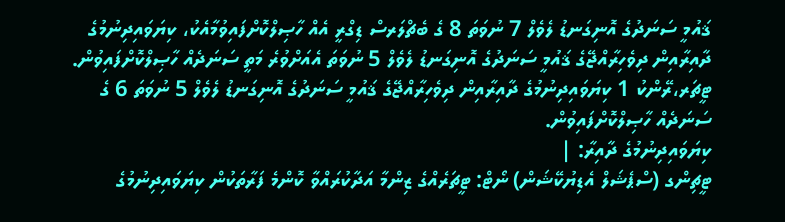ޤައުމީ ސަނަދުގެ އޮނިގަނޑު ލެވެލް 7 ނުވަތަ 8 ގެ ބެޗްލަރސް ޑިގްރީ އެއް ހާޞިލްކޮށްފައިވުމާއެކު، ކިޔަވައިދިނުމުގެ ދާއިރާއިން ދިވެހިރާއްޖޭގެ ޤައުމީ ސަނަދުގެ އޮނިގަނޑު ލެވެލް 5 ނުވަތަ އެއަށްވުރެ މަތީ ސަނަދެއް ހާޞިލްކޮށްފައިވުން. ޓީޗަރ،ރޭންކު 1 ކިޔަވައިދިނުމުގެ ދާއިރާއިން ދިވެހިރާއްޖޭގެ ޤައުމީ ސަނަދުގެ އޮނިގަނޑު ލެވެލް 5 ނުވަތަ 6 ގެ ސަނަދެއް ހާޞިލްކޮށްފައިވުން.
ކިޔަވައިދިނުމުގެ ދާއިރާ: |
ޓީޗިންގ (ސްޕެޝަލް އެޑިޔުކޭޝަން) ނޯޓް: ޓީޗަރެއްގެ ޒިންމާ އަދާކުރައްވާ ކޮންމެ ފަރާތަކުން ކިޔަވައިދިނުމުގެ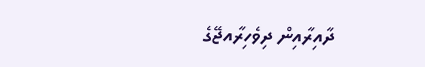ދާއިރާއިން ދިވެހިރާއޖޭގެ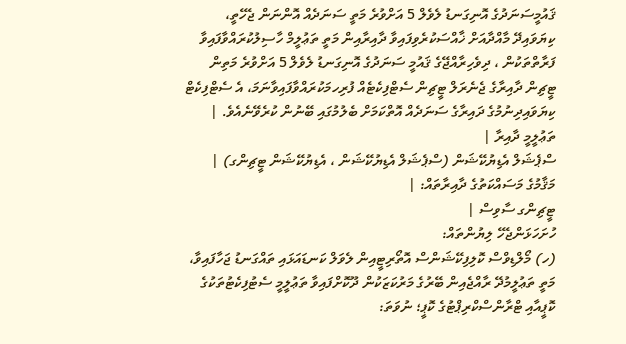ޤައުމީސަނަދުގެ އޮނިގަނޑު ލެވެލް 5 އަށްވުރެ މަތީ ސަނަދެއް އޮންނަން ޖެހޭތީ، ކިޔަވައިދޭ މާއްދާއަށް ޚާއްސަކުރެވިފައިވާ ދާއިރާއިން މަތީ ތަޢުލީމް ހާސިލުކުރައްވާފައިވާ ފަރާތްތަކުން ، ދިވެހިރާއްޖޭގެ ޤައުމީ ސަނަދުގެ އޮނިގަނޑު ލެވެލް 5 އަށްވުރެ މަތިން ޓީޗިން ދާއިރާގެ ޖެނެރަލް ޓީޗިން ސެޓްފިކެޓެއް ފުރިހމަކުރައްވާފައިވާނަމަ، އެ ސެޓްފިކެޓް ކިޔަވައިދިނުމުގެ ދައިރާގެ ސަނަދެއް އޮތްކަމަށް ބެލުމުގައި ބޭނުން ކުރެވޭނެއެވެ. |
ތަޢުލީމީ ދާއިރާ |
ސްޕެޝަލް އެޑިޔުކޭޝަން (ސްޕެޝަލް އެޑިޔުކޭޝަން ، އެޑިޔުކޭޝަން ޓީޗިންގ) |
މަޤާމުގެ މަސައްކަތުގެ ދާއިރާތައް: |
ޓީޗިންގ ސާވިސް |
ހުށަހަޅަންޖެހޭ ލިޔުންތައް:
(ހ) މޯލްޑިވްސް ކޮލިފިކޭޝަންސް އޮތޯރިޓީއިން ލެވަލް ކަނޑައަޅައި ތައްގަނޑު ޖަހާފައިވާ، މަތީ ތަޢުލީމުދޭ ރާއްޖެއިން ބޭރުގެ މަރުކަޒަކުން ދޫކޮށްފައިވާ ތަޢުލީމީ ސެޓުފިކެޓުތަކުގެ ކޮޕީއާއި ޓްރާންސްކްރިޕްޓުގެ ކޮޕީ؛ ނުވަތަ: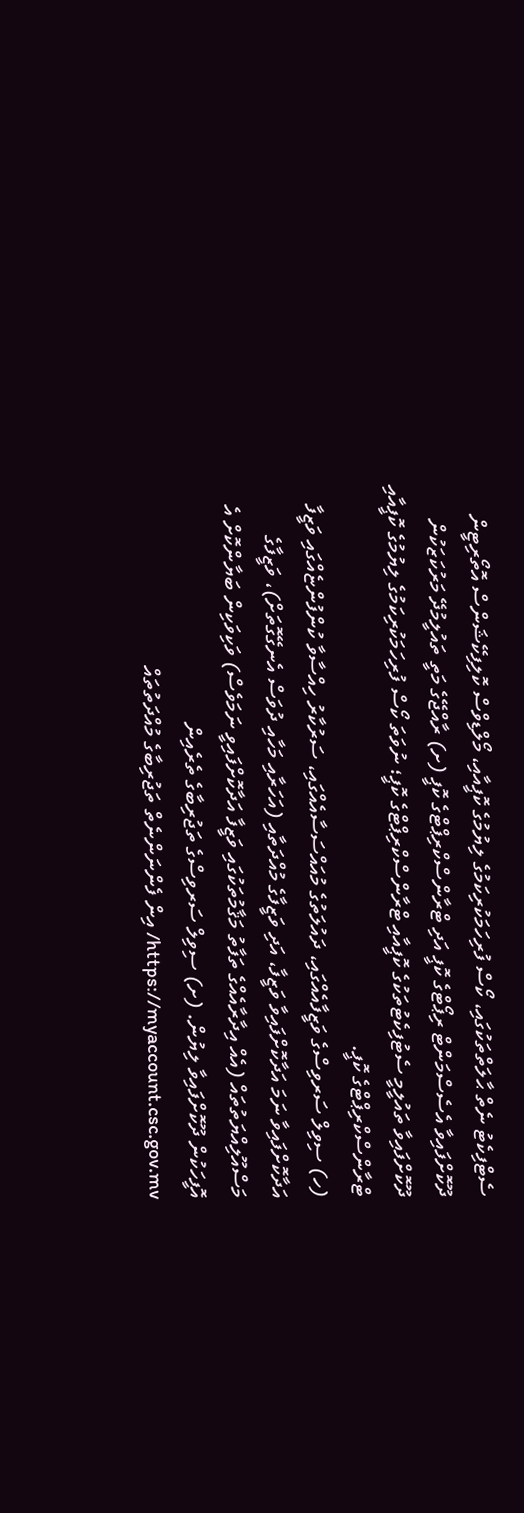ސެޓްފިކެޓު ނެތް ޙާލަތްތަކުގައި، ކޯސް ފުރިހަމަކުރިކަމުގެ ލިޔުމުގެ ކޮޕީއާއި، މޯލްޑިވްސް ކޮލިފިކޭޝަންސް އޮތޯރިޓީން ދޫކޮށްފައިވާ އެސެސްމަންޓް ރިޕޯޓްގެ ކޮޕީ އަދި ޓްރާންސްކްރިޕްޓްގެ ކޮޕީ (ށ) ރާއްޖޭގެ މަތީ ތައުލީމުދޭ މަރުކަޒަކުން ދޫކޮށްފައިވާ ތައުލީމީ ސެޓުފިކެޓުތަކުގެ ކޮޕީއާއި ޓްރާންސްކްރިޕްޓްގެ ކޮޕީ؛ ނުވަތަ ކޯސް ފުރިހަމަކުރިކަމުގެ ލިޔުމުގެ ކޮޕީއާއި ޓްރާންސްކްރިޕްޓްގެ ކޮޕީ.
(ހ) ސިވިލް ސަރވިސްގެ ވަޒީފާއެއްގައި، ދައުލަތުގެ މުއައްސަސާއެއްގައި، ސަރުކާރު ހިއްސާވާ ކުންފުންޏެއްގައި ވަޒީފާ އަދާކޮށްފައިވާ ނަމަ އަދާކޮށްފައިވާ ވަޒީފާ، އަދި ވަޒީފާގެ މުއްދަތާއި (އަހަރާއި މަހާއި ދުވަސް އެނގޭގޮތަށް)، ވަޒީފާގެ މަސްއޫލިއްޔަތުތައް (އެއް އިދާރާއެއްގެ ތަފާތު މަޤާމުތަކުގައި ވަޒީފާ އަދާކޮށްފައިވީ ނަމަވެސް) ވަކިވަކިން ބަޔާންކޮށް އެ އޮފީހަކުން ދޫކޮށްފައިވާ ލިޔުން. (ށ) ސިވިލް ސަރވިސްގެ ތަޖުރިބާގެ ތެރެއިން https://myaccount.csc.gov.mv/ އިން ފެންނަންނެތް ތަޖުރިބާގެ މުއްދަތުތައް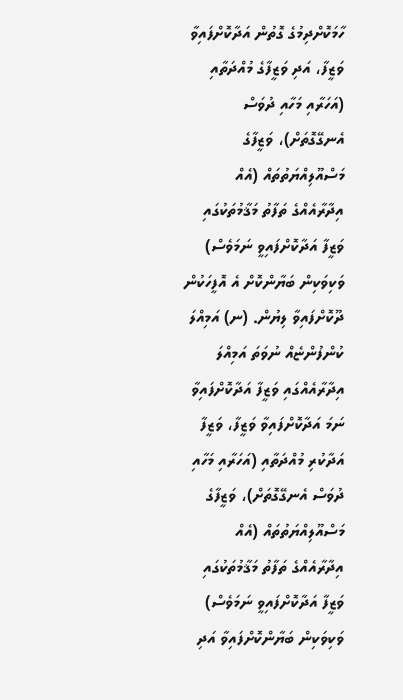ހާމަކޮށްދިމުގެ ގޮތުން އަދާކޮށްފައިވާ ވަޒީފާ، އަދި ވަޒީފާގެ މުއްދަތާއި (އަހަރާއި މަހާއި ދުވަސް އެނގޭގޮތަށް)، ވަޒީފާގެ މަސްއޫލިއްޔަތުތައް (އެއް އިދާރާއެއްގެ ތަފާތު މަޤާމުތަކުގައި ވަޒީފާ އަދާކޮށްފައިވީ ނަމަވެސް) ވަކިވަކިން ބަޔާންކޮށް އެ އޮފީހަކުން ދޫކޮށްފައިވާ ލިޔުން. (ނ) އަމިއްލަ ކުންފުންޏެއް ނުވަތަ އަމިއްލަ އިދާރާއެއްގައި ވަޒީފާ އަދާކޮށްފައިވާ ނަމަ އަދާކޮށްފައިވާ ވަޒީފާ، ވަޒީފާ އަދާކުރި މުއްދަތާއި (އަހަރާއި މަހާއި ދުވަސް އެނގޭގޮތަށް)، ވަޒީފާގެ މަސްއޫލިއްޔަތުތައް (އެއް އިދާރާއެއްގެ ތަފާތު މަޤާމުތަކުގައި ވަޒީފާ އަދާކޮށްފައިވީ ނަމަވެސް) ވަކިވަކިން ބަޔާންކޮށްފައިވާ އަދި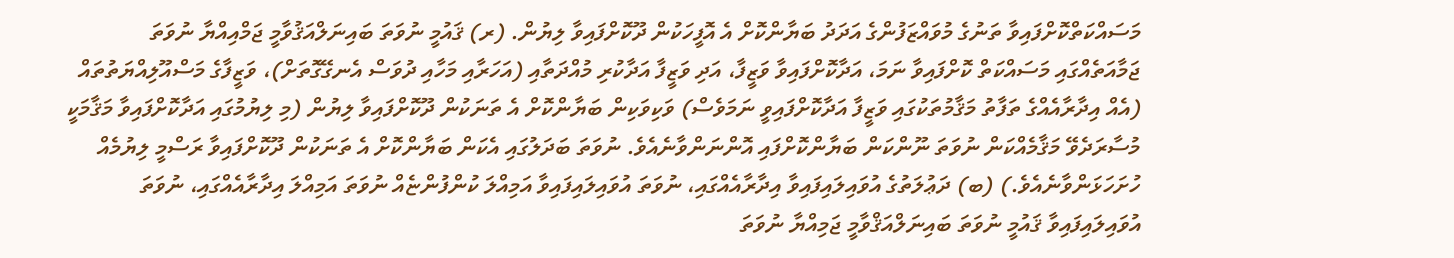މަސައްކަތްކޮށްފައިވާ ތަނުގެ މުވައްޒަފުންގެ އަދަދު ބަޔާންކޮށް އެ އޮފީހަކުން ދޫކޮށްފައިވާ ލިޔުން. (ރ) ޤައުމީ ނުވަތަ ބައިނަލްއަޤުވާމީ ޖަމްއިއްޔާ ނުވަތަ ޖަމާއަތެއްގައި މަސައްކަތް ކޮށްފައިވާ ނަމަ، އަދާކޮށްފައިވާ ވަޒީފާ، އަދި ވަޒީފާ އަދާކުރި މުއްދަތާއި (އަހަރާއި މަހާއި ދުވަސް އެނގޭގޮތަށް)، ވަޒީފާގެ މަސްއޫލިއްޔަތުތައް (އެއް އިދާރާއެއްގެ ތަފާތު މަޤާމުތަކުގައި ވަޒީފާ އަދާކޮށްފައިވީ ނަމަވެސް) ވަކިވަކިން ބަޔާންކޮށް އެ ތަނަކުން ދޫކޮށްފައިވާ ލިޔުން (މި ލިޔުމުގައި އަދާކޮށްފައިވާ މަޤާމަކީ މުސާރަދެވޭ މަޤާމެއްކަން ނުވަތަ ނޫންކަން ބަޔާންކޮށްފައި އޮންނަންވާނެއެވެ. ނުވަތަ ބަދަލުގައި އެކަން ބަޔާންކޮށް އެ ތަނަކުން ދޫކޮށްފައިވާ ރަސްމީ ލިޔުމެއް ހުށަހަޅަންވާނެއެވެ.) (ބ) ދަޢުލަތުގެ އުވައިލައިފައިވާ އިދާރާއެއްގައި، ނުވަތަ އުވައިލައިފައިވާ އަމިއްލަ ކުންފުންޏެއް ނުވަތަ އަމިއްލަ އިދާރާއެއްގައި، ނުވަތަ އުވައިލައިފައިވާ ޤައުމީ ނުވަތަ ބައިނަލްއަޤްވާމީ ޖަމިއްޔާ ނުވަތަ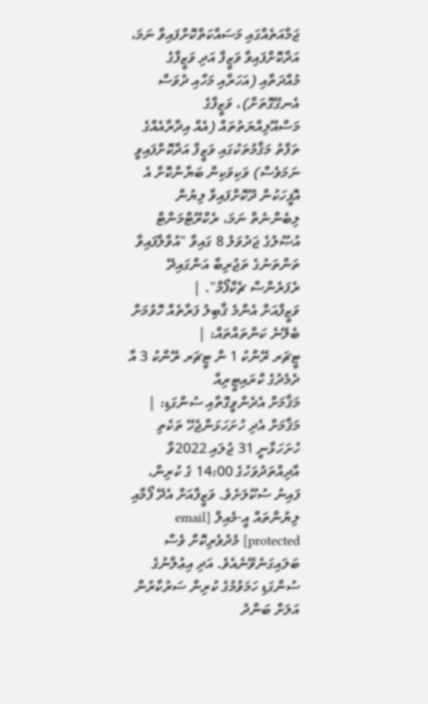ޖަމާއަތެއްގައި މަސައްކަތްކޮށްފައިވާ ނަމަ، އަދާކޮށްފައިވާ ވަޒީފާ އަދި ވަޒީފާގެ މުއްދަތާއި (އަހަރާއި މަހާއި ދުވަސް އެނގޭގޮތަށް)، ވަޒީފާގެ މަސްއޫލިއްޔަތުތައް (އެއް އިދާރާއެއްގެ ތަފާތު މަޤާމުތަކުގައި ވަޒީފާ އަދާކޮށްފައިވީ ނަމަވެސް) ވަކިވަކިން ބަޔާންކޮށް އެ އޮފީހަކުން ދޫކޮށްފައިވާ ލިޔުން ލިބެންނެތް ނަމަ، ރެކްރޫޓްމަންޓް އުޞޫލުގެ ޖަދުވަލު 8 ގައިވާ "އުވާލާފައިވާ ތަންތަނުގެ ތަޖުރިބާ އަންގައިދޭ ރެފަރެންސް ޗެކްފޯމް". |
ވަޒީފާއަށް އެންމެ ޤާބިލު ފަރާތެއް ހޮވުމަށް ބެލޭނެ ކަންތައްތައް: |
ޓީޗަރ ރޭންކު 1 ން ޓީޗަރ ރޭންކު 3 އާ ދެމެދުގެ ކްރައިޓީރިއާ
މަޤާމަށް އެދެންވީގޮތާއި ސުންގަޑި: |
މަޤާމަށް އެދި ހުށަހަޅަންޖެހޭ ތަކެތި ހުށަހަޅާނީ 31 ޖުލައި 2022ވާ އާދިއްތަދުވަހުގެ 14:00 ގެ ކުރިން، ފައިނު ސުކޫލަށެވެ. ވަޒީފާއަށް އެދޭ ފޯމާއި ލިޔުންތައް އީ-މެއިލް [email protected] މެދުވެރިކޮށް ވެސް ބަލައިގަނެވޭނެއެވެ. އަދި އިޢުލާނުގެ ސުންގަޑި ހަމަވުމުގެ ކުރިން ސަރުކާރުން އަލަށް ބަންދު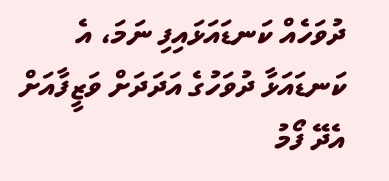ދުވަހެއް ކަނޑައަޅައިފި ނަމަ، އެ ކަނޑައަޅާ ދުވަހުގެ އަދަދަށް ވަޒީފާއަށް އެދޭ ފޯމު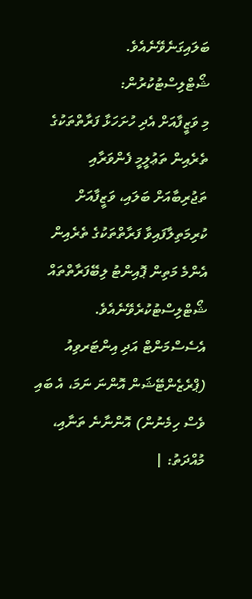ބަލައިގަނެވޭނެއެވެ.
ޝޯޓްލިސްޓުކުރުން:
މި ވަޒީފާއަށް އެދި ހުށަހަޅާ ފަރާތްތަކުގެ ތެރެއިން ތަޢުލީމީ ފެންވަރާއި ތަޖުރިބާއަށް ބަލައި، ވަޒީފާއަށް ކުރިމަތިލާފައިވާ ފަރާތްތަކުގެ ތެރެއިން އެންމެ މަތިން ޕޮއިންޓު ލިބޭފަރާތްތައް ޝޯޓްލިސްޓުކުރެވޭނެއެވެ.
އެސެސްމަންޓް އަދި އިންޓަރވިއު (ޕްރެޒެންޓޭޝަން އޮންނަ ނަމަ، އެ ބައި ވެސް ހިމެނުން) އޮންނާނެ ތަނާއި، މުއްދަތު: |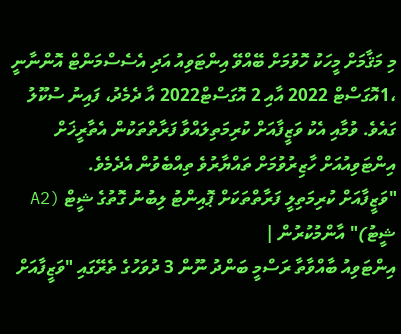މި މަޤާމަށް މީހަކު ހޮވުމަށް ބޭއްވޭ އިންޓަވިއު އަދި އެސެސްމަންޓް އޮންނާނީ ،1އޮގަސްޓް 2022 އާއި 2 އޮގަސްޓް2022 އާ ދެމެދު، ފައިނު ސުކޫލު ގައެވެ. ވުމާއި އެކު ވަޒީފާއަށް ކުރިމަތިލައްވާ ފަރާތްތަކުން އެތާރީޚަށް އިންޓަވިއުއަށް ހާޒިރުވުމަށް ތައްޔާރުވެ ތިއްބެވުން އެދެމެވެ.
"ވަޒީފާއަށް ކުރިމަތިލީ ފަރާތްތަކަށް ޕޮއިންޓު ލިބުނު ގޮތުގެ ޝީޓް (A2 ޝީޓު)" އާންމުކުރުން |
އިންޓަވިއު ބާއްވާތާ ރަސްމީ ބަންދު ނޫން 3 ދުވަހުގެ ތެރޭގައި "ވަޒީފާއަށް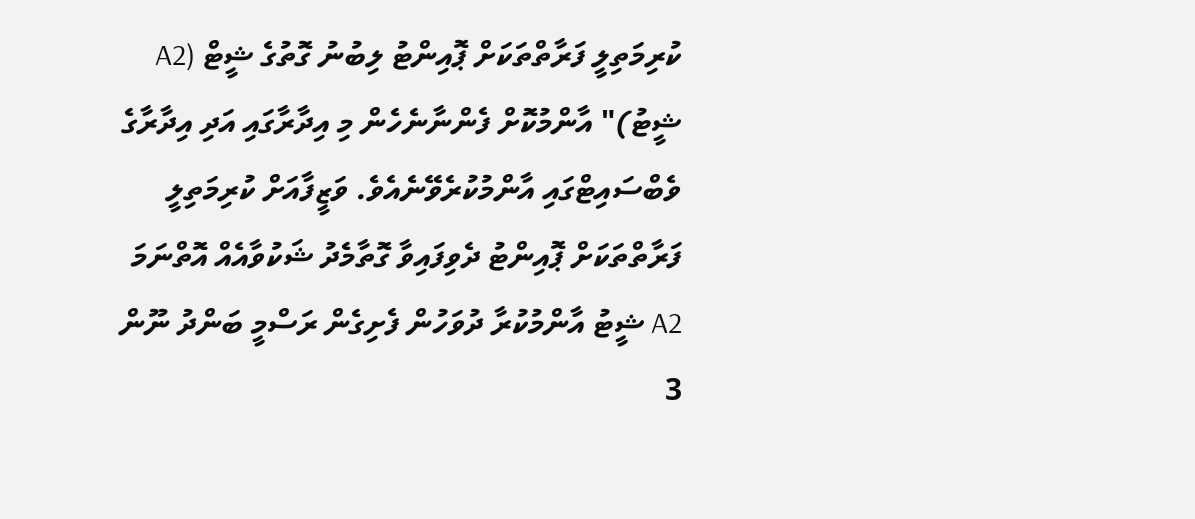ކުރިމަތިލީ ފަރާތްތަކަށް ޕޮއިންޓު ލިބުނު ގޮތުގެ ޝީޓް (A2 ޝީޓު)" އާންމުކޮށް ފެންނާނެހެން މި އިދާރާގައި އަދި އިދާރާގެ ވެބްސައިޓްގައި އާންމުކުރެވޭނެއެވެ. ވަޒީފާއަށް ކުރިމަތިލީ ފަރާތްތަކަށް ޕޮއިންޓު ދެވިފައިވާ ގޮތާމެދު ޝަކުވާއެއް އޮތްނަމަ A2 ޝީޓު އާންމުކުރާ ދުވަހުން ފެށިގެން ރަސްމީ ބަންދު ނޫން 3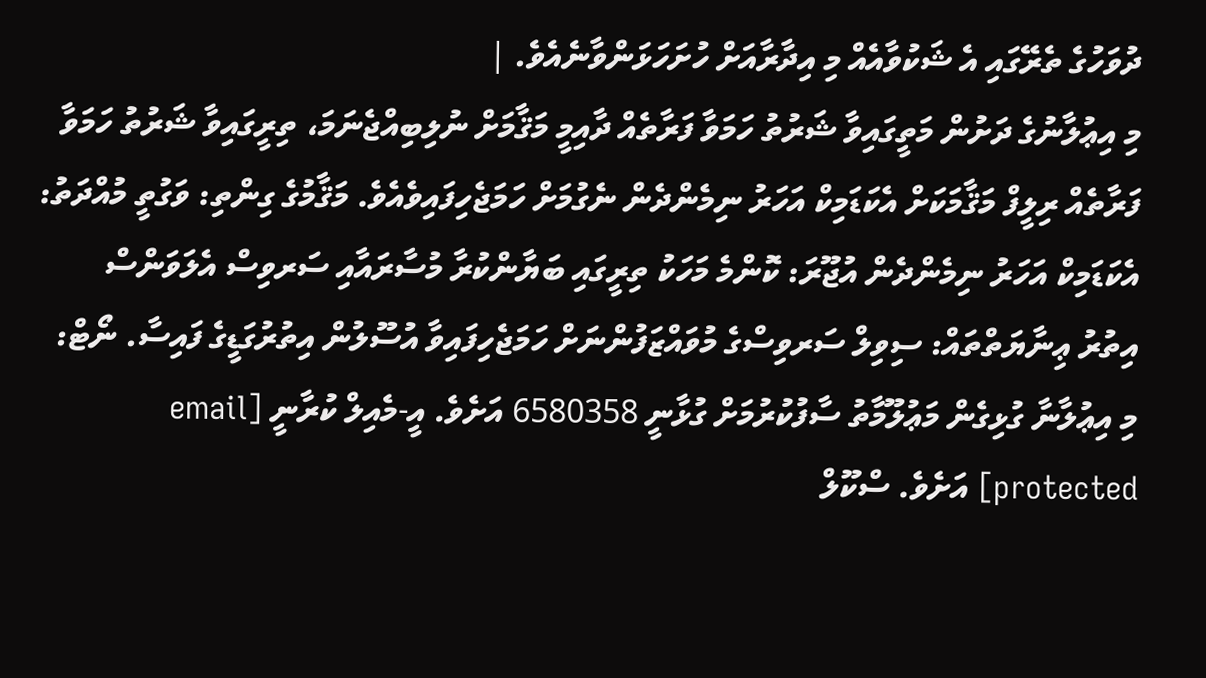ދުވަހުގެ ތެރޭގައި އެ ޝަކުވާއެއް މި އިދާރާއަށް ހުށަހަޅަންވާނެއެވެ. |
މި އިޢުލާނުގެ ދަށުން މަތީގައިވާ ޝަރުތު ހަމަވާ ފަރާތެއް ދާއިމީ މަޤާމަށް ނުލިބިއްޖެނަމަ، ތިރީގައިވާ ޝަރުތު ހަމަވާ ފަރާތެއް ރިލީފް މަޤާމަކަށް އެކަޑަމިކް އަހަރު ނިމެންދެން ނެގުމަށް ހަމަޖެހިފައިވެއެވެ. މަޤާމުގެ ގިންތި: ވަގުތީ މުއްދަތު: އެކަޑަމިކް އަހަރު ނިމެންދެން އުޖޫރަ: ކޮންމެ މަހަކު ތިރީގައި ބަޔާންކުރާ މުސާރައާއި ސަރވިސް އެލަވަންސް
އިތުރު ޢިނާޔަތްތައް: ސިވިލް ސަރވިސްގެ މުވައްޒަފުންނަށް ހަމަޖެހިފައިވާ އުސޫލުން އިތުރުގަޑީގެ ފައިސާ. ނޯޓް:
މި އިޢުލާނާ ގުޅިގެން މަޢުލޫމާތު ސާފުކުރުމަށް ގުޅާނީ 6580358 އަށެވެ. އީ-މެއިލް ކުރާނީ [email protected] އަށެވެ. ސްކޫލް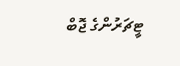ޓީޗަރުންގެ ޖޮބް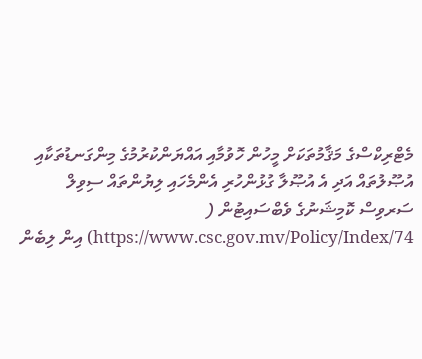މެޓްރިކްސްގެ މަޤާމުތަކަށް މީހުން ހޮވުމާއި އައްޔަންކުރުމުގެ މިންގަނޑުތަކާއި އުޞޫލުތައް އަދި އެ އުޞޫލާ ގުޅުންހުރި އެންމެހައި ލިޔުންތައް ސިވިލް ސަރވިސް ކޮމިޝަނުގެ ވެބްސައިޓުން ( https://www.csc.gov.mv/Policy/Index/74) އިން ލިބެން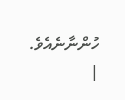ހުންނާނެއެވެ. |